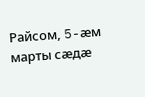Райсом, 5-æм марты сæдæ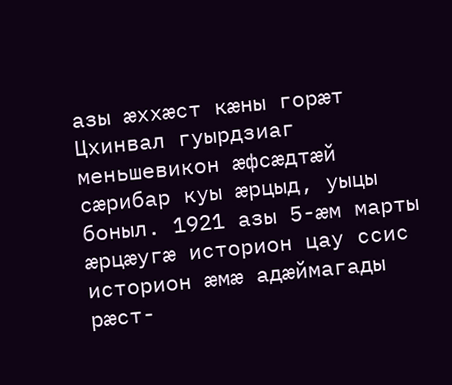азы æххæст кæны горæт Цхинвал гуырдзиаг меньшевикон æфсæдтæй сæрибар куы æрцыд, уыцы боныл. 1921 азы 5-æм марты æрцæугæ историон цау ссис историон æмæ адæймагады рæст-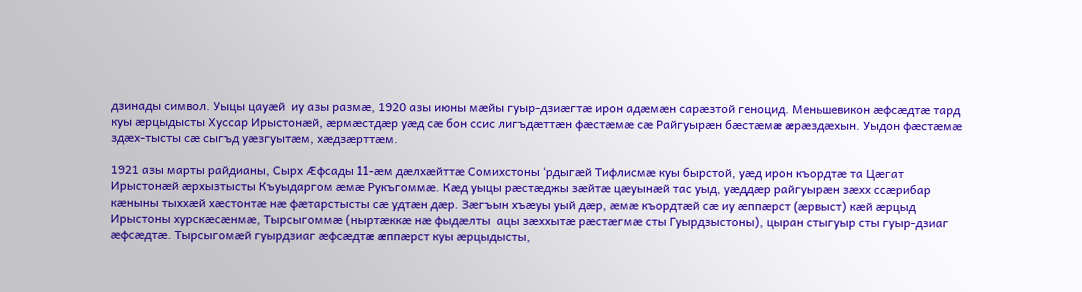дзинады символ. Уыцы цауæй  иу азы размæ, 1920 азы июны мæйы гуыр-дзиæгтæ ирон адæмæн сарæзтой геноцид. Меньшевикон æфсæдтæ тард куы æрцыдысты Хуссар Ирыстонæй, æрмæстдæр уæд сæ бон ссис лигъдæттæн фæстæмæ сæ Райгуырæн бæстæмæ æрæздæхын. Уыдон фæстæмæ здæх-тысты сæ сыгъд уæзгуытæм, хæдзæрттæм.

1921 азы марты райдианы, Сырх Æфсады 11-æм дæлхæйттæ Сомихстоны ‘рдыгæй Тифлисмæ куы бырстой, уæд ирон къордтæ та Цæгат Ирыстонæй æрхызтысты Къуыдаргом æмæ Рукъгоммæ. Кæд уыцы рæстæджы зæйтæ цæуынæй тас уыд, уæддæр райгуырæн зæхх ссæрибар кæныны тыххæй хæстонтæ нæ фæтарстысты сæ удтæн дæр. Зæгъын хъæуы уый дæр, æмæ къордтæй сæ иу æппæрст (æрвыст) кæй æрцыд Ирыстоны хурскæсæнмæ, Тырсыгоммæ (ныртæккæ нæ фыдæлты  ацы зæххытæ рæстæгмæ сты Гуырдзыстоны), цыран стыгуыр сты гуыр-дзиаг æфсæдтæ. Тырсыгомæй гуырдзиаг æфсæдтæ æппæрст куы æрцыдысты,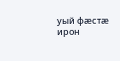уый фæстæ ирон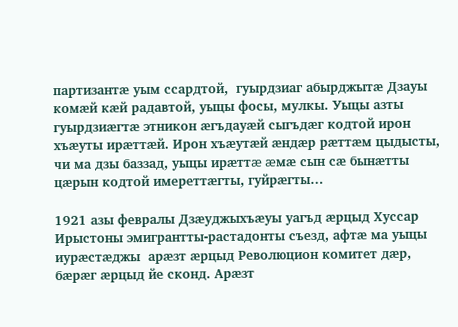партизантæ уым ссардтой,  гуырдзиаг абырджытæ Дзауы комæй кæй радавтой, уыцы фосы, мулкы. Уыцы азты гуырдзиæгтæ этникон æгъдауæй сыгъдæг кодтой ирон хъæуты ирæттæй. Ирон хъæутæй æндæр рæттæм цыдысты, чи ма дзы баззад, уыцы ирæттæ æмæ сын сæ бынæтты цæрын кодтой имереттæгты, гуйрæгты…

1921 азы февралы Дзæуджыхъæуы уагъд æрцыд Хуссар Ирыстоны эмигрантты-растадонты съезд, афтæ ма уыцы иурæстæджы  арæзт æрцыд Революцион комитет дæр, бæрæг æрцыд йе сконд. Арæзт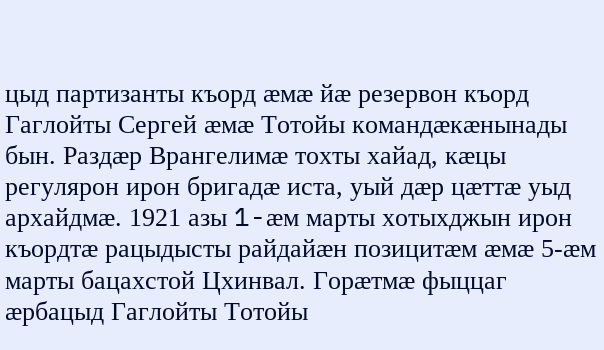цыд партизанты къорд æмæ йæ резервон къорд Гаглойты Сергей æмæ Тотойы командæкæнынады бын. Раздæр Врангелимæ тохты хайад, кæцы регулярон ирон бригадæ иста, уый дæр цæттæ уыд архайдмæ. 1921 азы 1-æм марты хотыхджын ирон къордтæ рацыдысты райдайæн позицитæм æмæ 5-æм марты бацахстой Цхинвал. Горæтмæ фыццаг æрбацыд Гаглойты Тотойы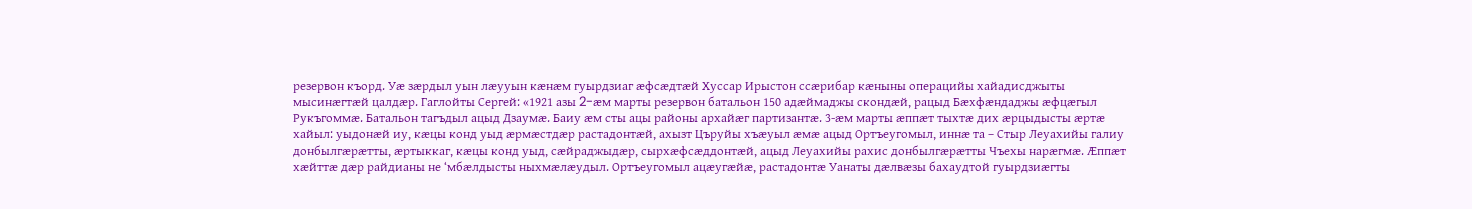резервон къорд. Уæ зæрдыл уын лæууын кæнæм гуырдзиаг æфсæдтæй Хуссар Ирыстон ссæрибар кæныны операцийы хайадисджыты мысинæгтæй цалдæр. Гаглойты Сергей: «1921 азы 2-æм марты резервон батальон 150 адæймаджы скондæй, рацыд Бæхфæндаджы æфцæгыл Рукъгоммæ. Батальон тагъдыл ацыд Дзаумæ. Баиу æм сты ацы районы архайæг партизантæ. 3-æм марты æппæт тыхтæ дих æрцыдысты æртæ хайыл: уыдонæй иу, кæцы конд уыд æрмæстдæр растадонтæй, ахызт Църуйы хъæуыл æмæ ацыд Ортъеугомыл, иннæ та – Стыр Леуахийы галиу донбылгæрæтты, æртыккаг, кæцы конд уыд, сæйраджыдæр, сырхæфсæддонтæй, ацыд Леуахийы рахис донбылгæрæтты Чъехы нарæгмæ. Æппæт хæйттæ дæр райдианы не ‘мбæлдысты ныхмæлæудыл. Ортъеугомыл ацæугæйæ, растадонтæ Уанаты дæлвæзы бахаудтой гуырдзиæгты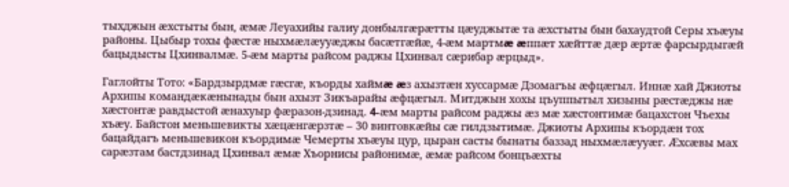тыхджын æхстыты бын, æмæ Леуахийы галиу донбылгæрæтты цæуджытæ та æхстыты бын бахаудтой Серы хъæуы районы. Цыбыр тохы фæстæ ныхмæлæууæджы басæтгæйæ, 4-æм мартмæ æппæт хæйттæ дæр æртæ фарсырдыгæй бацыдысты Цхинвалмæ. 5-æм марты райсом раджы Цхинвал сæрибар æрцыд».

Гаглойты Тото: «Бардзырдмæ гæсгæ, къорды хаймæ æз ахызтæн хуссармæ Дзомагъы æфцæгыл. Иннæ хай Джиоты Архипы командæкæнынады бын ахызт Зикъарайы æфцæгыл. Митджын хохы цъуппытыл хизыны рæстæджы нæ хæстонтæ равдыстой æнахуыр фæразон-дзинад. 4-æм марты райсом раджы æз мæ хæстонтимæ бацахстон Чъехы хъæу. Байстон меньшевикты хæцæнгæрзтæ – 30 винтовкæйы сæ гилдзытимæ. Джиоты Архипы къордæн тох бацайдагъ меньшевикон къордимæ Чемерты хъæуы цур, цыран састы бынаты баззад ныхмæлæууæг. Æхсæвы мах сарæзтам бастдзинад Цхинвал æмæ Хъорнисы районимæ, æмæ райсом бонцъæхты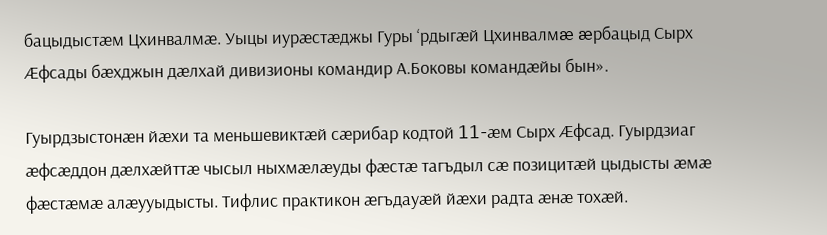бацыдыстæм Цхинвалмæ. Уыцы иурæстæджы Гуры ‘рдыгæй Цхинвалмæ æрбацыд Сырх Æфсады бæхджын дæлхай дивизионы командир А.Боковы командæйы бын».

Гуырдзыстонæн йæхи та меньшевиктæй сæрибар кодтой 11-æм Сырх Æфсад. Гуырдзиаг æфсæддон дæлхæйттæ чысыл ныхмæлæуды фæстæ тагъдыл сæ позицитæй цыдысты æмæ фæстæмæ алæууыдысты. Тифлис практикон æгъдауæй йæхи радта æнæ тохæй.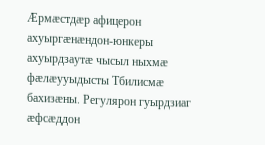Æрмæстдæр афицерон ахуыргæнæндон-юнкеры ахуырдзаутæ чысыл ныхмæ фæлæууыдысты Тбилисмæ бахизæны. Регулярон гуырдзиаг æфсæддон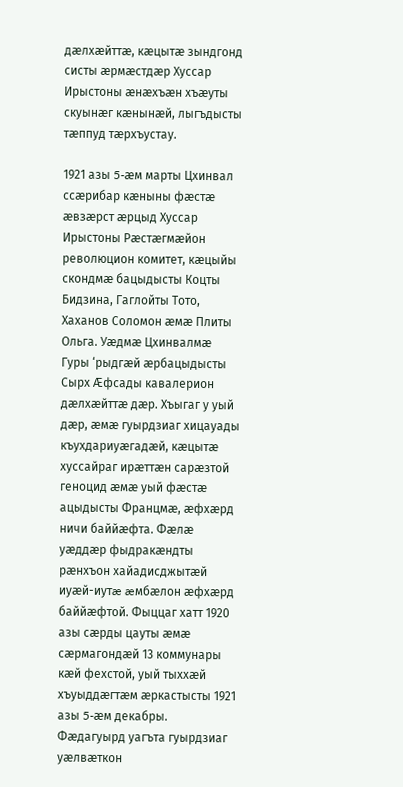дæлхæйттæ, кæцытæ зындгонд систы æрмæстдæр Хуссар Ирыстоны æнæхъæн хъæуты скуынæг кæнынæй, лыгъдысты тæппуд тæрхъустау.

1921 азы 5-æм марты Цхинвал ссæрибар кæныны фæстæ æвзæрст æрцыд Хуссар Ирыстоны Рæстæгмæйон революцион комитет, кæцыйы скондмæ бацыдысты Коцты Бидзина, Гаглойты Тото, Хаханов Соломон æмæ Плиты Ольга. Уæдмæ Цхинвалмæ Гуры ‘рыдгæй æрбацыдысты Сырх Æфсады кавалерион дæлхæйттæ дæр. Хъыгаг у уый дæр, æмæ гуырдзиаг хицауады къухдариуæгадæй, кæцытæ хуссайраг ирæттæн сарæзтой геноцид æмæ уый фæстæ ацыдысты Францмæ, æфхæрд ничи баййæфта. Фæлæ уæддæр фыдракæндты рæнхъон хайадисджытæй иуæй-иутæ æмбæлон æфхæрд баййæфтой. Фыццаг хатт 1920 азы сæрды цауты æмæ сæрмагондæй 13 коммунары кæй фехстой, уый тыххæй хъуыддæгтæм æркастысты 1921 азы 5-æм декабры. Фæдагуырд уагъта гуырдзиаг уæлвæткон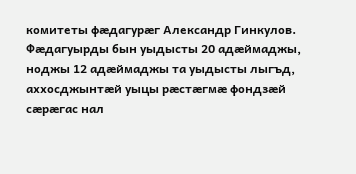комитеты фæдагурæг Александр Гинкулов. Фæдагуырды бын уыдысты 20 адæймаджы, ноджы 12 адæймаджы та уыдысты лыгъд, аххосджынтæй уыцы рæстæгмæ фондзæй сæрæгас нал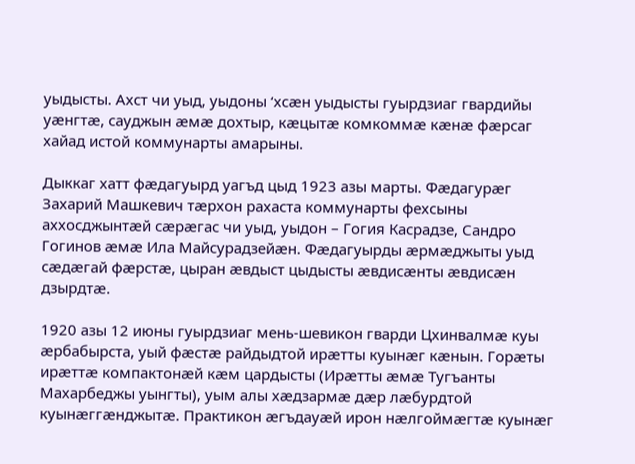уыдысты. Ахст чи уыд, уыдоны ‘хсæн уыдысты гуырдзиаг гвардийы уæнгтæ, сауджын æмæ дохтыр, кæцытæ комкоммæ кæнæ фæрсаг хайад истой коммунарты амарыны.

Дыккаг хатт фæдагуырд уагъд цыд 1923 азы марты. Фæдагурæг Захарий Машкевич тæрхон рахаста коммунарты фехсыны аххосджынтæй сæрæгас чи уыд, уыдон – Гогия Касрадзе, Сандро Гогинов æмæ Ила Майсурадзейæн. Фæдагуырды æрмæджыты уыд сæдæгай фæрстæ, цыран æвдыст цыдысты æвдисæнты æвдисæн дзырдтæ.

1920 азы 12 июны гуырдзиаг мень-шевикон гварди Цхинвалмæ куы æрбабырста, уый фæстæ райдыдтой ирæтты куынæг кæнын. Горæты ирæттæ компактонæй кæм цардысты (Ирæтты æмæ Тугъанты Махарбеджы уынгты), уым алы хæдзармæ дæр лæбурдтой куынæггæнджытæ. Практикон æгъдауæй ирон нæлгоймæгтæ куынæг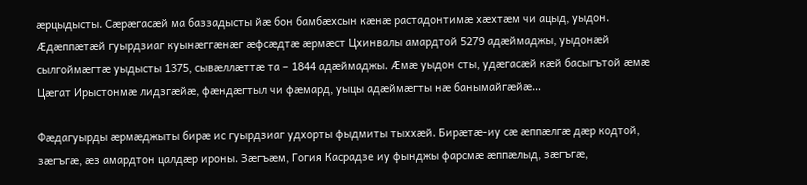æрцыдысты. Сæрæгасæй ма баззадысты йæ бон бамбæхсын кæнæ растадонтимæ хæхтæм чи ацыд, уыдон. Æдæппæтæй гуырдзиаг куынæггæнæг æфсæдтæ æрмæст Цхинвалы амардтой 5279 адæймаджы, уыдонæй сылгоймæгтæ уыдысты 1375, сывæллæттæ та – 1844 адæймаджы. Æмæ уыдон сты, удæгасæй кæй басыгътой æмæ Цæгат Ирыстонмæ лидзгæйæ, фæндæгтыл чи фæмард, уыцы адæймæгты нæ банымайгæйæ…

Фæдагуырды æрмæджыты бирæ ис гуырдзиаг удхорты фыдмиты тыххæй. Бирæтæ-иу сæ æппæлгæ дæр кодтой, зæгъгæ, æз амардтон цалдæр ироны. Зæгъæм, Гогия Касрадзе иу фынджы фарсмæ æппæлыд, зæгъгæ,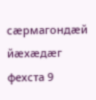сæрмагондæй йæхæдæг фехста 9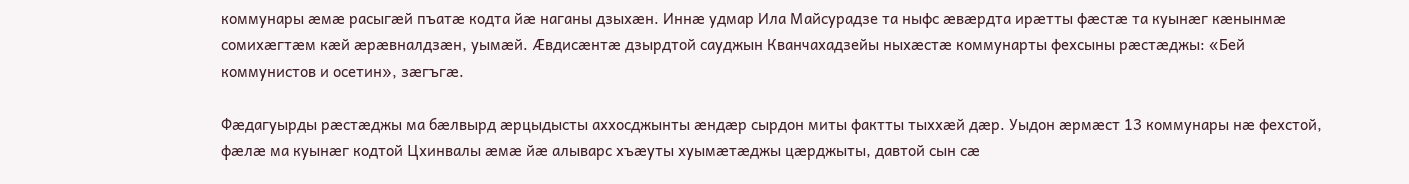коммунары æмæ расыгæй пъатæ кодта йæ наганы дзыхæн. Иннæ удмар Ила Майсурадзе та ныфс æвæрдта ирæтты фæстæ та куынæг кæнынмæ сомихæгтæм кæй æрæвналдзæн, уымæй. Æвдисæнтæ дзырдтой сауджын Кванчахадзейы ныхæстæ коммунарты фехсыны рæстæджы: «Бей коммунистов и осетин», зæгъгæ.

Фæдагуырды рæстæджы ма бæлвырд æрцыдысты аххосджынты æндæр сырдон миты фактты тыххæй дæр. Уыдон æрмæст 13 коммунары нæ фехстой, фæлæ ма куынæг кодтой Цхинвалы æмæ йæ алыварс хъæуты хуымæтæджы цæрджыты, давтой сын сæ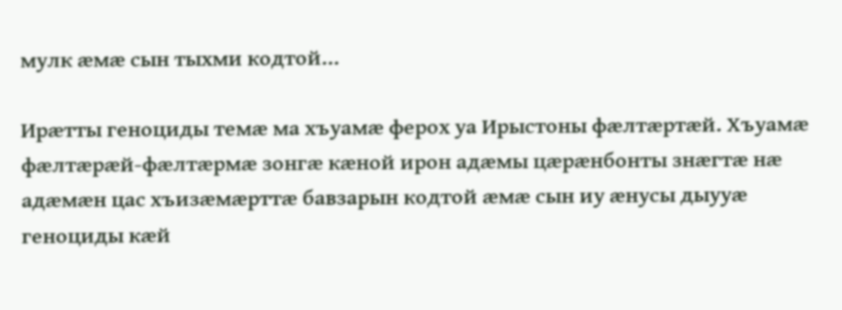мулк æмæ сын тыхми кодтой…

Ирæтты геноциды темæ ма хъуамæ ферох уа Ирыстоны фæлтæртæй. Хъуамæ фæлтæрæй-фæлтæрмæ зонгæ кæной ирон адæмы цæрæнбонты знæгтæ нæ адæмæн цас хъизæмæрттæ бавзарын кодтой æмæ сын иу æнусы дыууæ геноциды кæй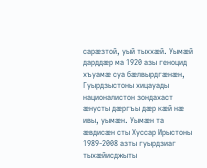сарæзтой, уый тыххæй. Уымæй дарддæр ма 1920 азы геноцид хъуамæ суа бæлвырдгæнæн, Гуырдзыстоны хицауады националистон зондахаст æнусты дæргъы дæр кæй нæ ивы, уымæн. Уымæн та æвдисæн сты Хуссар Ирыстоны 1989-2008 азты гуырдзиаг тыхæйисджыты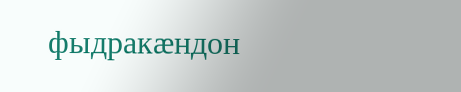фыдракæндон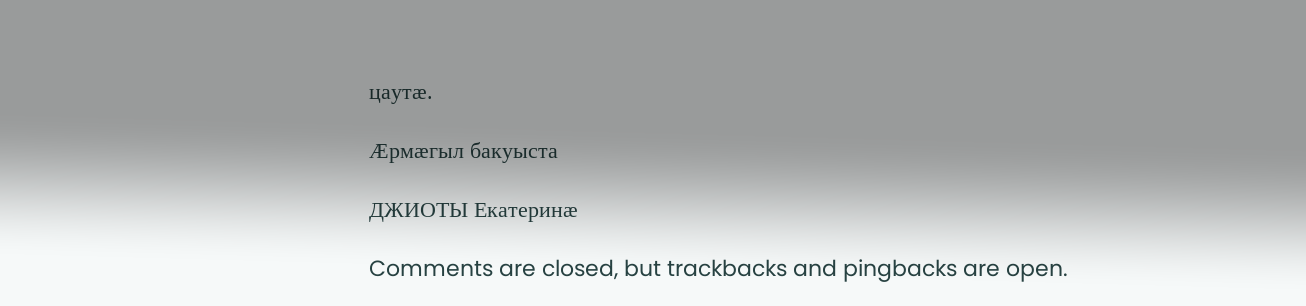цаутæ.

Æрмæгыл бакуыста

ДЖИОТЫ Екатеринæ

Comments are closed, but trackbacks and pingbacks are open.